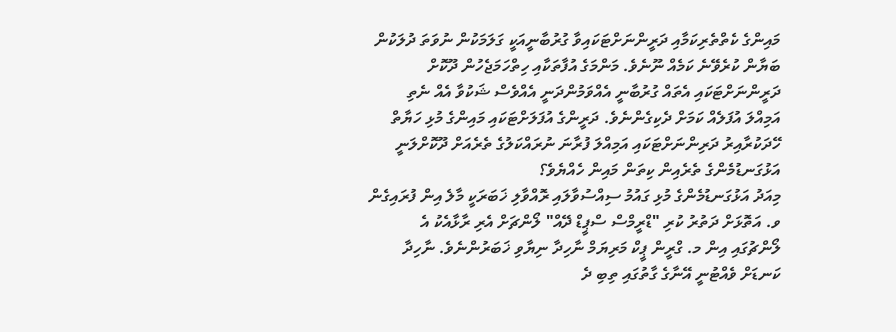މައިންގެ ކެތްތެރިކަމާއި ދަރީންނަށްޓަކައިވާ ގުރުބާނީއަކީ ގަލަމަކުން ނުވަތަ ދުލަކުން ބަޔާން ކުރެވޭނެ ކަމެއް ނޫނެވެ. މަންމަގެ އުފާތަކާއި ހިތްހަމަޖެހުން ދޫކޮށް ދަރީންނަށްޓަކައި އެތައް ގުރުބާނީ އެއްވަމުންދަނީ އެއްވެސް ޝަކުވާ އެއް ނެތި އަމިއްލަ އުފަލެއް ކަމަށް ދެކިގެންނެވެ. ދަރީންގެ އުފަލަށްޓަކައި މައިންގެ މުޅި ހަޔާތް ހޭދަކުރާއިރު ދަރިންނަށްޓަކައި އަމިއްލަ ފުރާނަ ނުރައްކަލުގެ ތެރެއަށް ދޫކޮށްލަނީ އަޅުގަނޑުމެންގެ ތެރެއިން ކިތަން މައިން ހެއްޔެވެ؟
މިއަދު އަޅުގަނޑުމެންގެ މުޅި ގައުމު ސިއްސުވާލައި ރޮއްވާލި ޚަބަރަކީ މާލެ އިން ފުރައިގެން ވ. އަތޮޅަށް ދަތުރު ކުރި "ޑްރީމްސް ސްޕީޑް ދޭއް" ލޯންޗަށް އެރި ރާޅާއެކު އެ ލޯންޗުގައި އިން މ. ގްރީން ޕީކް މަރިޔަމް ނާހިދާ ނިޔާވި ޚަބަރުންނެވެ. ނާހިދާ ކަނޑަށް ވެއްޓުނީ އޭނާގެ ގާތުގައި ތިބި ދެ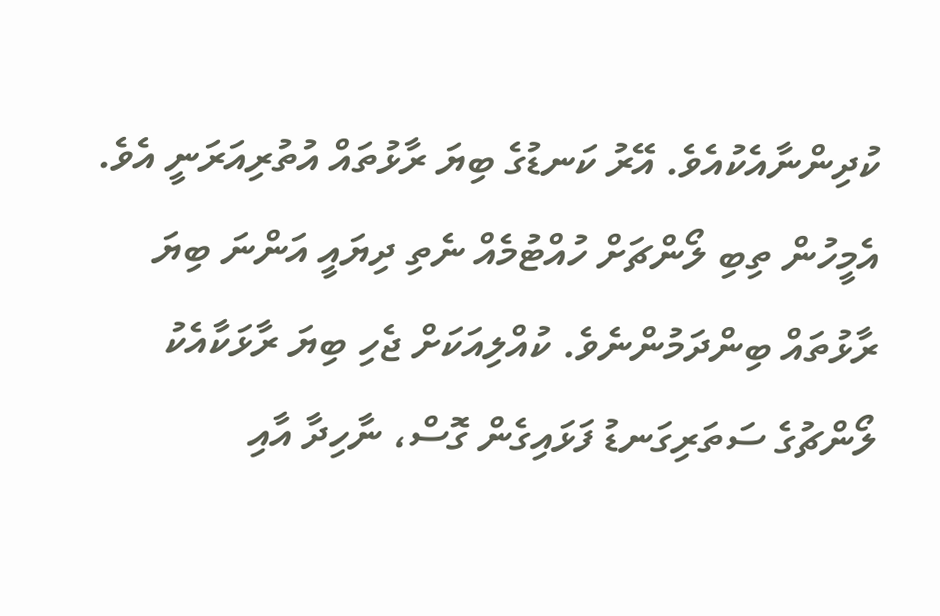ކުދިންނާއެކުއެވެ. އޭރު ކަނޑުގެ ބިޔަ ރާޅުތައް އުތުރިއަރަނީ އެވެ. އެމީހުން ތިބި ލޯންޗަށް ހުއްޓުމެއް ނެތި ދިޔައީ އަންނަ ބިޔަ ރާޅުތައް ބިންދަމުންނެވެ. ކުއްލިއަކަށް ޖެހި ބިޔަ ރާޅަކާއެކު ލޯންޗުގެ ސަތަރިގަނޑު ފަޅައިގެން ގޮސް، ނާހިދާ އާއި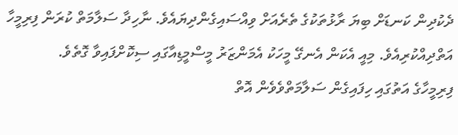ދެކުދިން ކަނޑަށް ބިޔަ ރާޅުތަކުގެ ތެރެއަށް ވިއްސައިގެންދިޔައެވެ. ނާހިދާ ސަލާމަތް ކުރަން ފިރިމީހާ އަތްދިއްކުރިއެވެ. މިއީ އެކަން އެނގޭ މީހަކު އެމަންޒަރު މީސްމީޑިއާގައި ސިކޮށްފައިވާ ގޮތެވެ.
ފިރިމީހާގެ އަތުގައި ހިފައިގެން ސަލާމަތްވެވެން އޮތް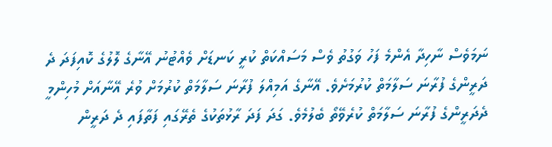ނަމަވެސް ނާހިދާ އެންމެ ފަހު ވަގުތު ވެސް މަސައްކަތް ކުރީ ކަނޑަށް ވެއްޓުނު އޭނާގެ ލޮލުގެ ކޮއިފަދަ ދެ ދަރީންގެ ފުރާނަ ސަލާމަތް ކުރުމަށެވެ. އޭނާގެ އަމިއްލަ ފުރާނަ ސަލާމަތް ކުރުމަށް ވުރެ އޭނާއަށް މުހިންމީ ދެދަރީންގެ ފުރާނަ ސަލާމަތް ކުރެވޭތޯ ބެލުމެވެ. ގަދަ ފަދަ ރާޅުތަކުގެ ތެރޭގައި ފަތާފައި ދެ ދަރީން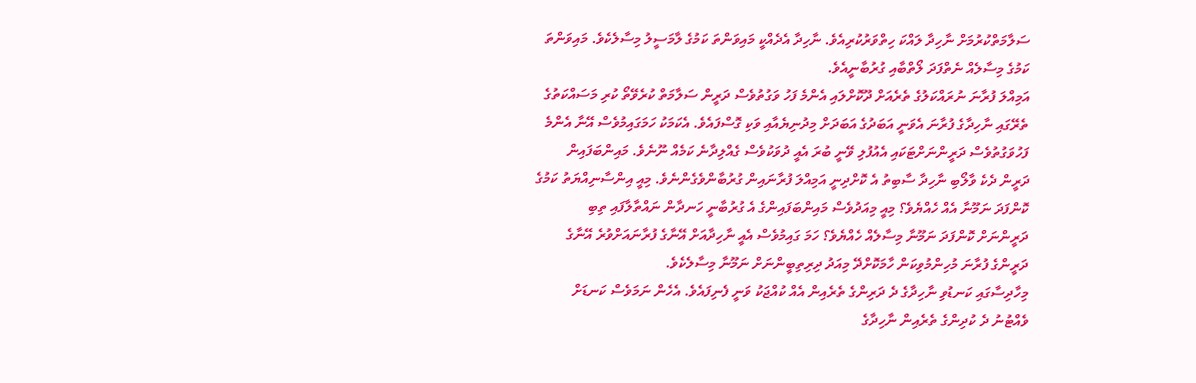ސަލާމަތްކުރުމަށް ނާހިދާ ލައްކަ ހިތްވަރުކުރިއެވެ. ނާހިދާ އެދެއްކީ މައިވަންތަ ކަމުގެ ލާމަސީލު މިސާލެކެވެ. މައިވަންތަ ކަމުގެ މިސާލެއް ނެތްފަދަ ލޯތްބާއި ގުރުބާނީއެވެ.
އަމިއްލަ ފުރާނަ ނުރައްކަލުގެ ތެރެއަށް ދޫކޮށްލައި އެންމެ ފަހު ވަގުތުވެސް ދަރީން ސަލާމަތް ކުރެވޭތޯ ކުރި މަސައްކަތުގެ ތެރޭގައި ނާހިދާގެ ފުރާނަ އެވަނީ އަބަދުގެ އަބަދަށް މިދުނިޔެއާއި ވަކި ގޮސްފައެވެ. އެކަމަކު ހަމަގައިމުވެސް އޭނާ އެންމެ ފަހުވަގުތުވެސް ދަރީންނަށްޓަކައި އެއުފުލި ވޭނީ ބުރަ އެއީ ދުވަކުވެސް ގެއްލިދާނެ ކަމެއް ނޫނެވެ. މައިންބަފައިން ދަރީން ދެކެ ވާލޯބި ނާހިދާ ސާބިތު އެ ކޮށްދިނީ އަމިއްލަ ފުރާނައިން ގުރުބާންވެގެންނެވެ. މިއީ އިންސާނިއްޔަތު ކަމުގެ ކޮންފަދަ ނަމޫނާ އެއް ހެއްޔެވެ؟ މިއީ މިއަދުވެސް މައިންބަފައިންގެ އެ ގުރުބާނީ ހަނދާން ނައްތާލާފައި ތިބި ދަރީންނަށް ކޮންފަދަ ނަމޫނާ މިސާލެއް ހެއްޔެވެ؟ ހަމަ ގައިމުވެސް އެއީ ނާހިދާއަށް އޭނާގެ ފުރާނައަށްވުރެ އޭނާގެ ދަރީންގެ ފުރާނަ މުހިންމުވިކަން ހާމަކޮށްދޭ މިއަދު ދިރިތިބީންނަށް ނަމޫނާ މިސާލެކެވެ.
މިހާދިސާގައި ކަނޑުވި ނާހިދާގެ ދެ ދަރިންގެ ތެރެއިން އެއް ކުއްޖަކު ވަނީ ފެނިފައެވެ. އެހެން ނަމަވެސް ކަނޑަށް ވެއްޓުނު ދެ ކުދިންގެ ތެރެއިން ނާހިދާގެ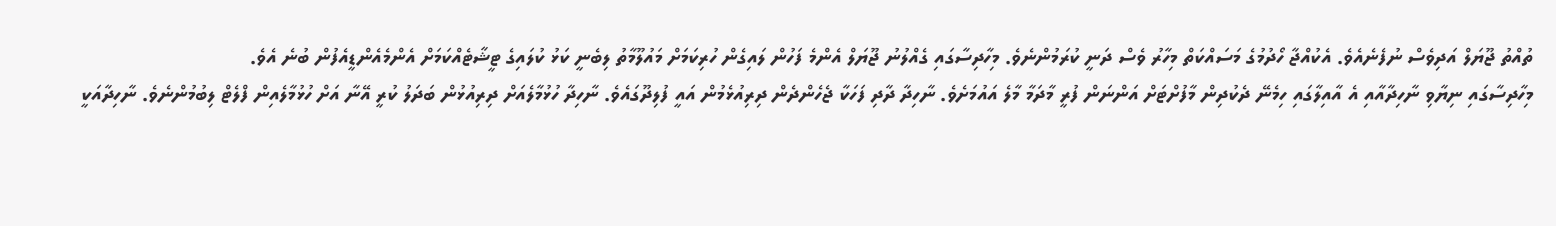ތުއްތު ޖޫޔަލް އަދިވެސް ނުފެނެއެވެ. އެކުއްޖާ ހޯދުމުގެ މަސައްކަތް މިހާރު ވެސް ދަނީ ކުރަމުންނެވެ. މިހާދިސާގައި ގެއްލުނު ޖޫޔަލް އެންމެ ފަހުން ލައިގެން ހުރިކަމަށް މައުލޫމާތު ލިބެނީ ކަޅު ކުލައިގެ ޓީޝާޓެއްކަމަށް އެންމެއެންޑީއެފުން ބުނެ އެވެ.
މިހާދިސާގައި ނިޔާވި ނާހިދާއާއި އެ އާއިލާގައި ހިމެނޭ ދެކުދިން މާފުށްޓަށް އަންނަން ފުރީ މާދަމާ މާލެ އައުމަށެވެ. ނާހިދާ ދާދި ފަހަކާ ޖެހެންދެން ދިރިއުޅެމުން އައީ ފުލިދޫގައެވެ. ނާހިދާ ހުޅުމާލެއަށް ދިރިއުޅުން ބަދަލު ކުރީ އޭނާ އަށް ހުޅުމާލެއިން ފްލެޓް ލިބުމުންނެވެ. ނާހިދާއަކީ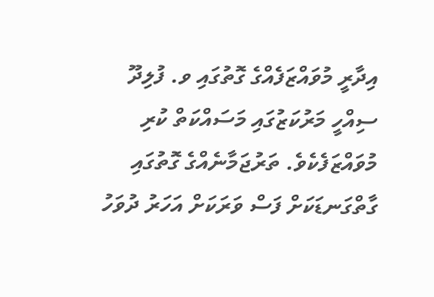އިދާރީ މުވައްޒަފެއްގެ ގޮތުގައި ވ. ފުލިދޫ ސިއްހީ މަރުކަޒުގައި މަސައްކަތް ކުރި މުވައްޒަފެކެވެ. ތަރުޖަމާނެއްގެ ގޮތުގައި ގާތްގަނޑަކަށް ފަސް ވަރަކަށް އަހަރު ދުވަހު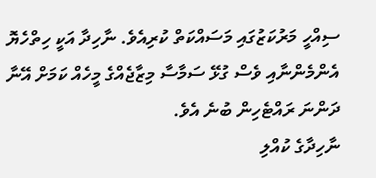ސިއްހީ މަރުކަޒުގައި މަސައްކަތް ކުރިއެވެ. ނާހިދާ އަކީ ހިތްހެޔޮ އެންމެންނާއި ވެސް ގުޅޭ ސަމާސާ މިޒާޖެއްގެ މީހެއް ކަމަށް އޭނާ ދަންނަ ރައްޓެހިން ބުނެ އެވެ.
ނާހިދާގެ ކުއްލި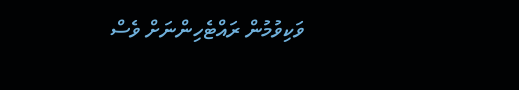ވަކިވުމުން ރައްޓެހިންނަށް ވެސް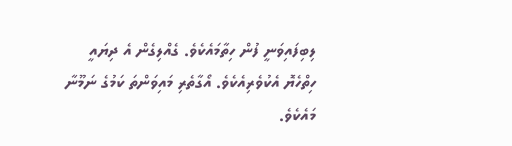ލިބިފައިވަނީ ފުން ހިތާމައެކެވެ. ގެއްލިގެން އެ ދިޔައީ ހިތްހެޔޮ އެކުވެރިއެކެވެ. އޯގާތެރި މައިވަންތަ ކަމުގެ ނަމޫނާ މައެކެވެ.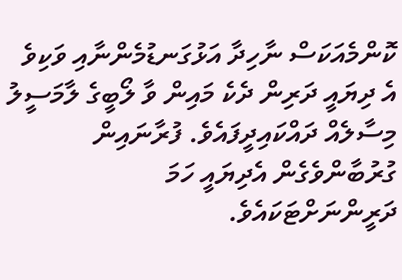ކޮންމެއަކަސް ނާހިދާ އަޅުގަނޑުމެންނާއި ވަކިވެ އެ ދިޔައީ ދަރިން ދެކެ މައިން ވާ ލޯބީގެ ލާމަސީލު މިސާލެއް ދައްކައިދީފައެވެ. ފުރާނައިން ގުރުބާންވެގެން އެދިޔައީ ހަމަ ދަރީންނަށްޓަކައެވެ.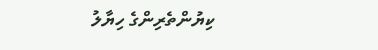ކިޔުންތެރިންގެ ހިޔާލު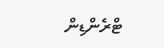ޓްރެންޑިން